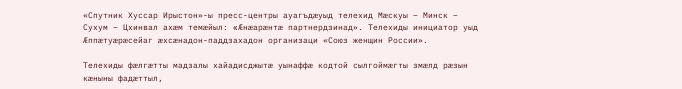«Спутник Хуссар Ирыстон»-ы пресс-центры ауагъдæуыд телехид Мæскуы – Минск – Сухум – Цхинвал ахæм темæйыл: «Æнæарæнтæ партнердзинад». Телехиды инициатор уыд Æппæтуæрæсейаг æхсæнадон-паддзахадон организаци «Союз женщин России».

Телехиды фæлгæтты мадзалы хайадисджытæ уынаффæ кодтой сылгоймæгты змæлд рæзын кæныны фадæттыл,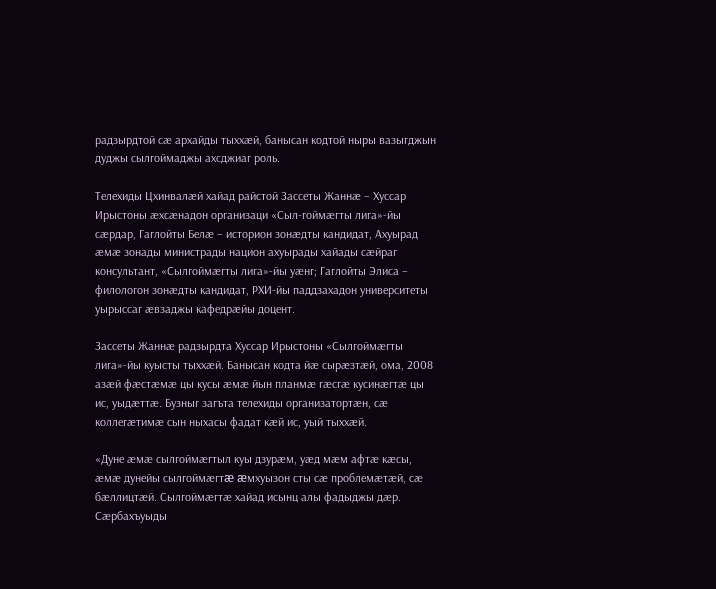радзырдтой сæ архайды тыххæй, банысан кодтой ныры вазыгджын дуджы сылгоймаджы ахсджиаг роль.

Телехиды Цхинвалæй хайад райстой Зассеты Жаннæ – Хуссар Ирыстоны æхсæнадон организаци «Сыл-гоймæгты лига»-йы сæрдар, Гаглойты Белæ – историон зонæдты кандидат, Ахуырад æмæ зонады министрады национ ахуырады хайады сæйраг консультант, «Сылгоймæгты лига»-йы уæнг; Гаглойты Элиса – филологон зонæдты кандидат, РХИ-йы паддзахадон университеты уырыссаг æвзаджы кафедрæйы доцент.

Зассеты Жаннæ радзырдта Хуссар Ирыстоны «Сылгоймæгты лига»-йы куысты тыххæй. Банысан кодта йæ сырæзтæй, ома, 2008 азæй фæстæмæ цы кусы æмæ йын планмæ гæсгæ кусинæгтæ цы ис, уыдæттæ. Бузныг загъта телехиды организатортæн, сæ коллегæтимæ сын ныхасы фадат кæй ис, уый тыххæй.

«Дуне æмæ сылгоймæгтыл куы дзурæм, уæд мæм афтæ кæсы, æмæ дунейы сылгоймæгтæ æмхуызон сты сæ проблемæтæй, сæ бæллицтæй. Сылгоймæгтæ хайад исынц алы фадыджы дæр. Сæрбахъуыды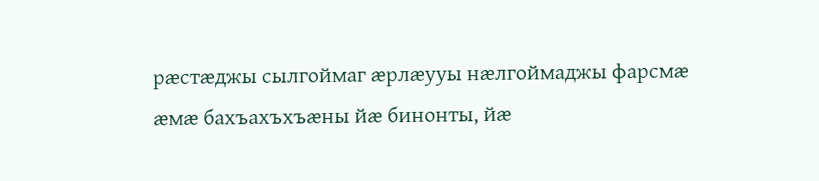рæстæджы сылгоймаг æрлæууы нæлгоймаджы фарсмæ æмæ бахъахъхъæны йæ бинонты, йæ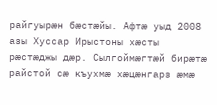райгуырæн бæстæйы. Афтæ уыд 2008 азы Хуссар Ирыстоны хæсты рæстæджы дæр. Сылгоймæгтæй бирæтæ райстой сæ къухмæ хæцæнгарз æмæ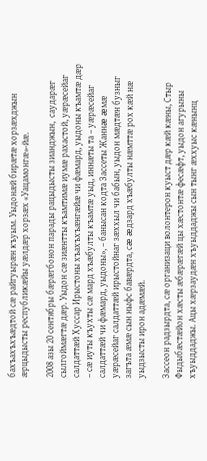бахъахъхъæдтой сæ райгуырæн къуым. Уыдонæй бирæтæ хорзæхджын æрцыдысты республикæйы уæлдæр хорзæх «Уацамонгæ»-йæ.

2008 азы 20 сентябры бæрæгбонон парады рацыдысты зианджын,  саударæг сылгоймæгтæ дæр. Уыдон сæ зиæнтты къамтимæ иумæ рахастой, уæрæсейаг салдаттæй Хуссар Ирыстоны хъахъхъæнгæйæ чи фæмард, уыдоны къамтæ дæр – сæ иуты къухты сæ мард хъæбулты къамтæ уыд, иннæты та – уæрæсейаг салдаттæй чи фæмард, уыдоны», – банысан кодта Зассеты Жаннæ æмæ уæрæсейаг салдаттæй ирыстойнаг зæххыл чи бабын, уыдон мæдтæн бузныг загъта æмæ сын ныфс бавæрдта, сæ æдзард хъæбулты нæмттæ рох кæй нæ уыдзысты ирон адæмæй.

Зассеон радзырдта, сæ организаци волонтерон куыст дæр кæй кæны, Стыр Фыдыбæстæйон хæсты æбæрæгæй цы хæстонтæ фесæфт, уыдон агурыны хъуыддаджы. Ацы хæрзаудæн хъуыддаджы сын тынг æххуыс кæнынц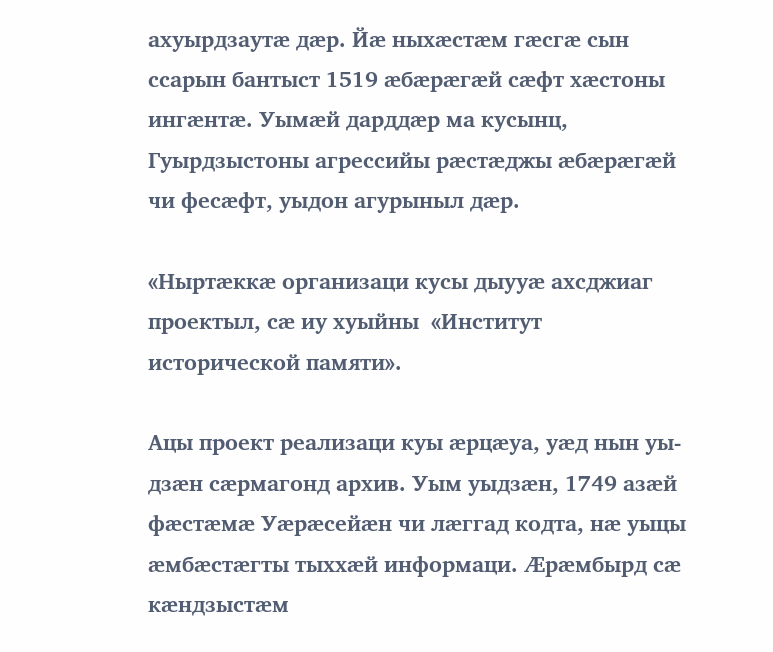ахуырдзаутæ дæр. Йæ ныхæстæм гæсгæ сын ссарын бантыст 1519 æбæрæгæй сæфт хæстоны ингæнтæ. Уымæй дарддæр ма кусынц, Гуырдзыстоны агрессийы рæстæджы æбæрæгæй чи фесæфт, уыдон агурыныл дæр.

«Ныртæккæ организаци кусы дыууæ ахсджиаг проектыл, сæ иу хуыйны  «Институт исторической памяти».

Ацы проект реализаци куы æрцæуа, уæд нын уы-дзæн сæрмагонд архив. Уым уыдзæн, 1749 азæй фæстæмæ Уæрæсейæн чи лæггад кодта, нæ уыцы æмбæстæгты тыххæй информаци. Æрæмбырд сæ кæндзыстæм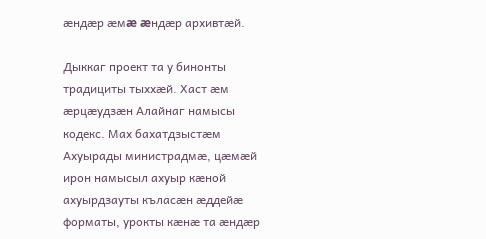æндæр æмæ æндæр архивтæй.

Дыккаг проект та у бинонты традициты тыххæй. Хаст æм æрцæудзæн Алайнаг намысы кодекс. Мах бахатдзыстæм Ахуырады министрадмæ, цæмæй  ирон намысыл ахуыр кæной ахуырдзауты къласæн æддейæ форматы, урокты кæнæ та æндæр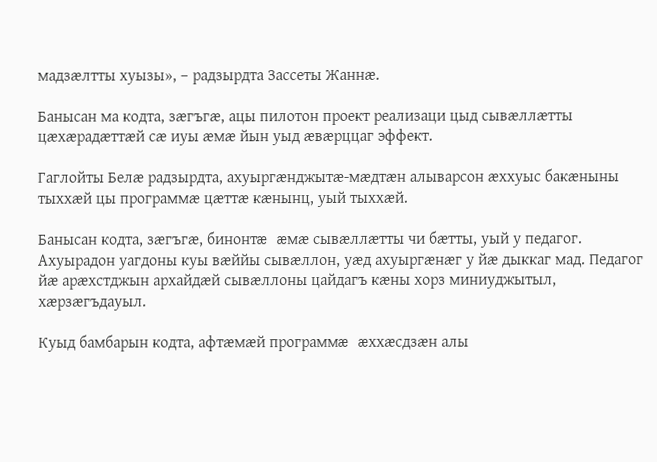мадзæлтты хуызы», – радзырдта Зассеты Жаннæ.

Банысан ма кодта, зæгъгæ, ацы пилотон проект реализаци цыд сывæллæтты цæхæрадæттæй сæ иуы æмæ йын уыд æвæрццаг эффект.

Гаглойты Белæ радзырдта, ахуыргæнджытæ-мæдтæн алыварсон æххуыс бакæныны тыххæй цы программæ цæттæ кæнынц, уый тыххæй.

Банысан кодта, зæгъгæ, бинонтæ æмæ сывæллæтты чи бæтты, уый у педагог. Ахуырадон уагдоны куы вæййы сывæллон, уæд ахуыргæнæг у йæ дыккаг мад. Педагог йæ арæхстджын архайдæй сывæллоны цайдагъ кæны хорз миниуджытыл, хæрзæгъдауыл.

Куыд бамбарын кодта, афтæмæй программæ æххæсдзæн алы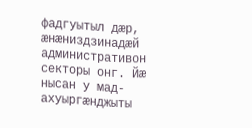фадгуытыл дæр, æнæниздзинадæй административон секторы онг. Йæ нысан у мад-ахуыргæнджыты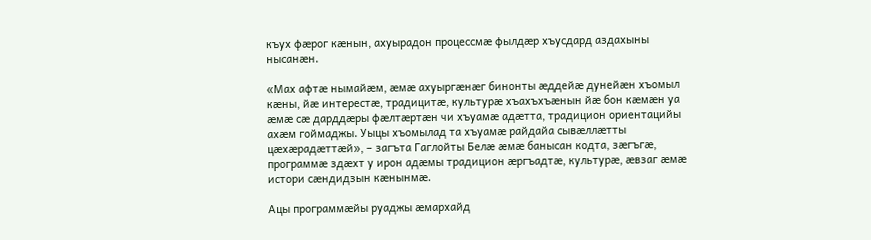къух фæрог кæнын, ахуырадон процессмæ фылдæр хъусдард аздахыны нысанæн.

«Мах афтæ нымайæм, æмæ ахуыргæнæг бинонты æддейæ дунейæн хъомыл кæны, йæ интерестæ, традицитæ, культурæ хъахъхъæнын йæ бон кæмæн уа æмæ сæ дарддæры фæлтæртæн чи хъуамæ адæтта, традицион ориентацийы ахæм гоймаджы. Уыцы хъомылад та хъуамæ райдайа сывæллæтты цæхæрадæттæй», – загъта Гаглойты Белæ æмæ банысан кодта, зæгъгæ, программæ здæхт у ирон адæмы традицион æргъадтæ, культурæ, æвзаг æмæ истори сæндидзын кæнынмæ.

Ацы программæйы руаджы æмархайд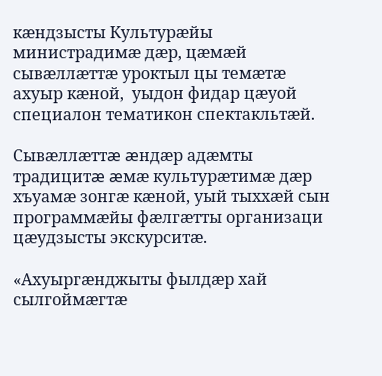кæндзысты Культурæйы министрадимæ дæр, цæмæй сывæллæттæ уроктыл цы темæтæ ахуыр кæной,  уыдон фидар цæуой специалон тематикон спектакльтæй.

Сывæллæттæ æндæр адæмты традицитæ æмæ культурæтимæ дæр хъуамæ зонгæ кæной, уый тыххæй сын программæйы фæлгæтты организаци цæудзысты экскурситæ.

«Ахуыргæнджыты фылдæр хай сылгоймæгтæ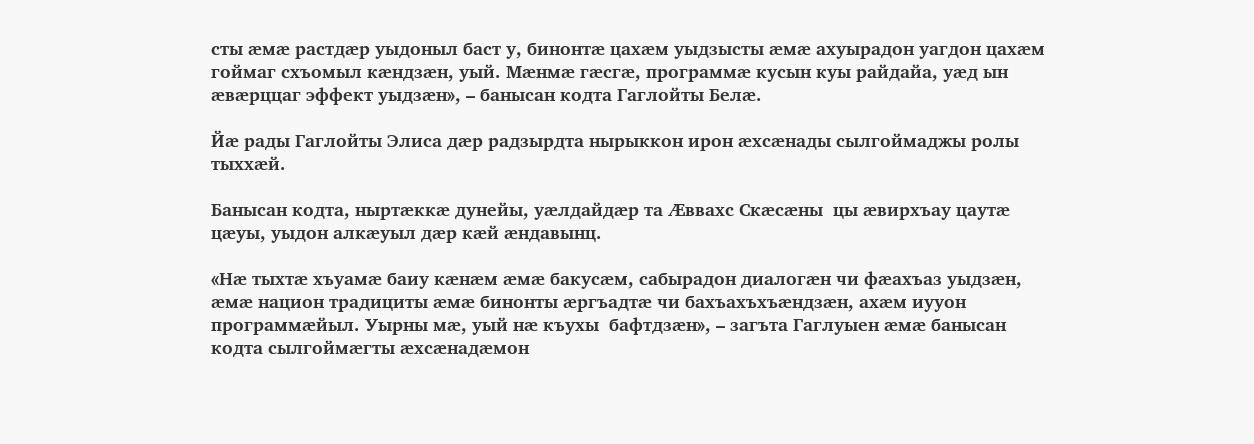сты æмæ растдæр уыдоныл баст у, бинонтæ цахæм уыдзысты æмæ ахуырадон уагдон цахæм гоймаг схъомыл кæндзæн, уый. Мæнмæ гæсгæ, программæ кусын куы райдайа, уæд ын æвæрццаг эффект уыдзæн», – банысан кодта Гаглойты Белæ.

Йæ рады Гаглойты Элиса дæр радзырдта нырыккон ирон æхсæнады сылгоймаджы ролы тыххæй.

Банысан кодта, ныртæккæ дунейы, уæлдайдæр та Æввахс Скæсæны  цы æвирхъау цаутæ цæуы, уыдон алкæуыл дæр кæй æндавынц.

«Нæ тыхтæ хъуамæ баиу кæнæм æмæ бакусæм, сабырадон диалогæн чи фæахъаз уыдзæн, æмæ национ традициты æмæ бинонты æргъадтæ чи бахъахъхъæндзæн, ахæм иууон программæйыл. Уырны мæ, уый нæ къухы  бафтдзæн», – загъта Гаглуыен æмæ банысан кодта сылгоймæгты æхсæнадæмон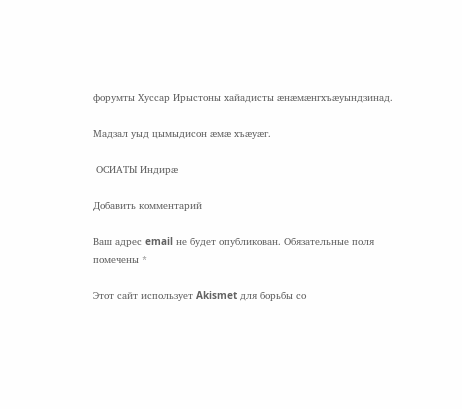форумты Хуссар Ирыстоны хайадисты æнæмæнгхъæуындзинад.

Мадзал уыд цымыдисон æмæ хъæуæг.

 ОСИАТЫ Индирæ

Добавить комментарий

Ваш адрес email не будет опубликован. Обязательные поля помечены *

Этот сайт использует Akismet для борьбы со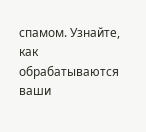спамом. Узнайте, как обрабатываются ваши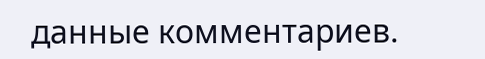данные комментариев.